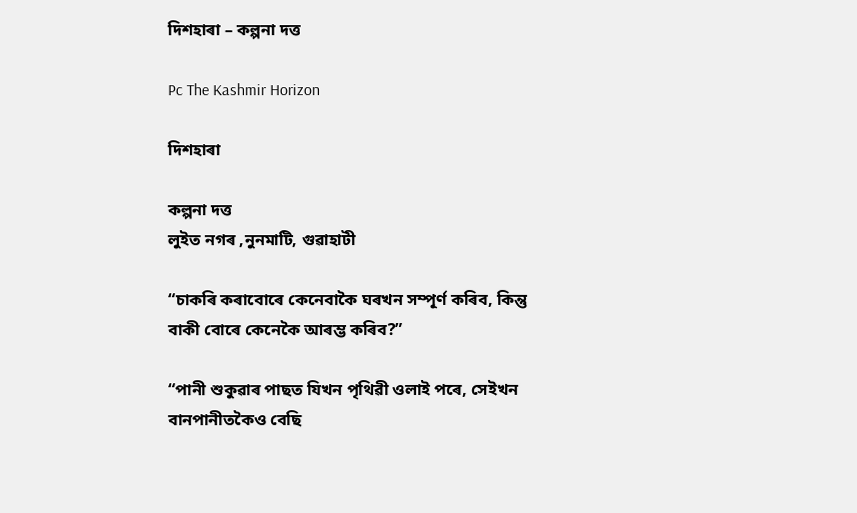দিশহাৰা – কল্পনা দত্ত

Pc The Kashmir Horizon

দিশহাৰা

কল্পনা দত্ত
লুইত নগৰ ,নুনমাটি, গুৱাহাটী

“চাকৰি কৰাবোৰে কেনেবাকৈ ঘৰখন সম্পূৰ্ণ কৰিব, কিন্তু বাকী বোৰে কেনেকৈ আৰম্ভ কৰিব?”

“পানী শুকুৱাৰ পাছত যিখন পৃথিৱী ওলাই পৰে, সেইখন বানপানীতকৈও বেছি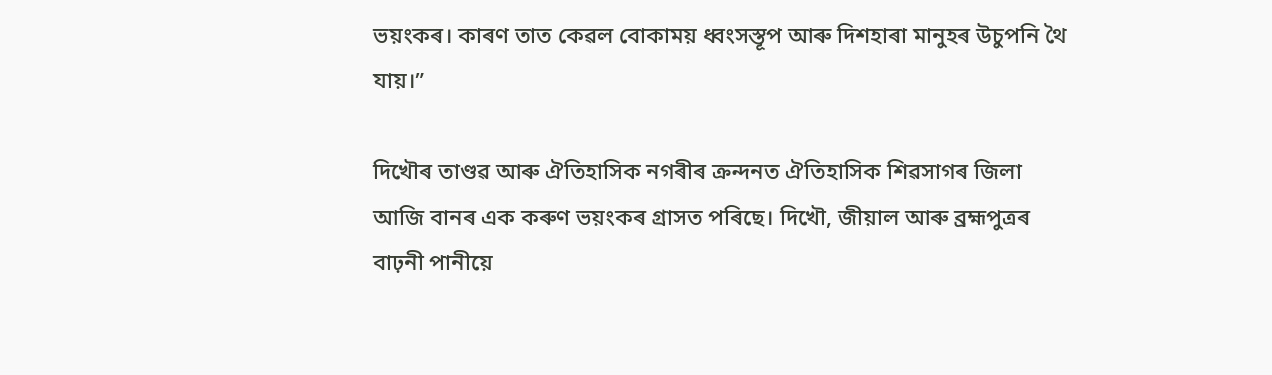ভয়ংকৰ। কাৰণ তাত কেৱল বোকাময় ধ্বংসস্তূপ আৰু দিশহাৰা মানুহৰ উচুপনি থৈ যায়।”

দিখৌৰ তাণ্ডৱ আৰু ঐতিহাসিক নগৰীৰ ক্ৰন্দনত ঐতিহাসিক শিৱসাগৰ জিলা আজি বানৰ এক কৰুণ ভয়ংকৰ গ্ৰাসত পৰিছে। দিখৌ, জীয়াল আৰু ব্ৰহ্মপুত্ৰৰ বাঢ়নী পানীয়ে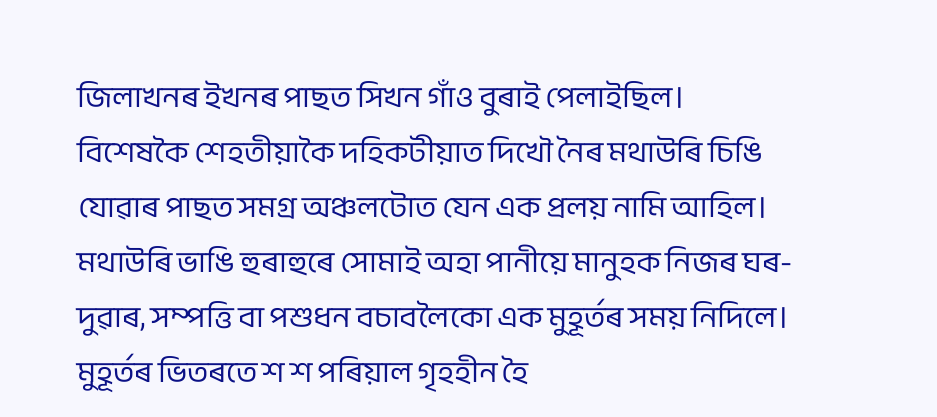জিলাখনৰ ইখনৰ পাছত সিখন গাঁও বুৰাই পেলাইছিল। বিশেষকৈ শেহতীয়াকৈ দহিকটীয়াত দিখৌ নৈৰ মথাউৰি চিঙি যোৱাৰ পাছত সমগ্ৰ অঞ্চলটোত যেন এক প্ৰলয় নামি আহিল। মথাউৰি ভাঙি হুৰাহুৰে সোমাই অহা পানীয়ে মানুহক নিজৰ ঘৰ-দুৱাৰ, সম্পত্তি বা পশুধন বচাবলৈকো এক মুহূৰ্তৰ সময় নিদিলে। মুহূৰ্তৰ ভিতৰতে শ শ পৰিয়াল গৃহহীন হৈ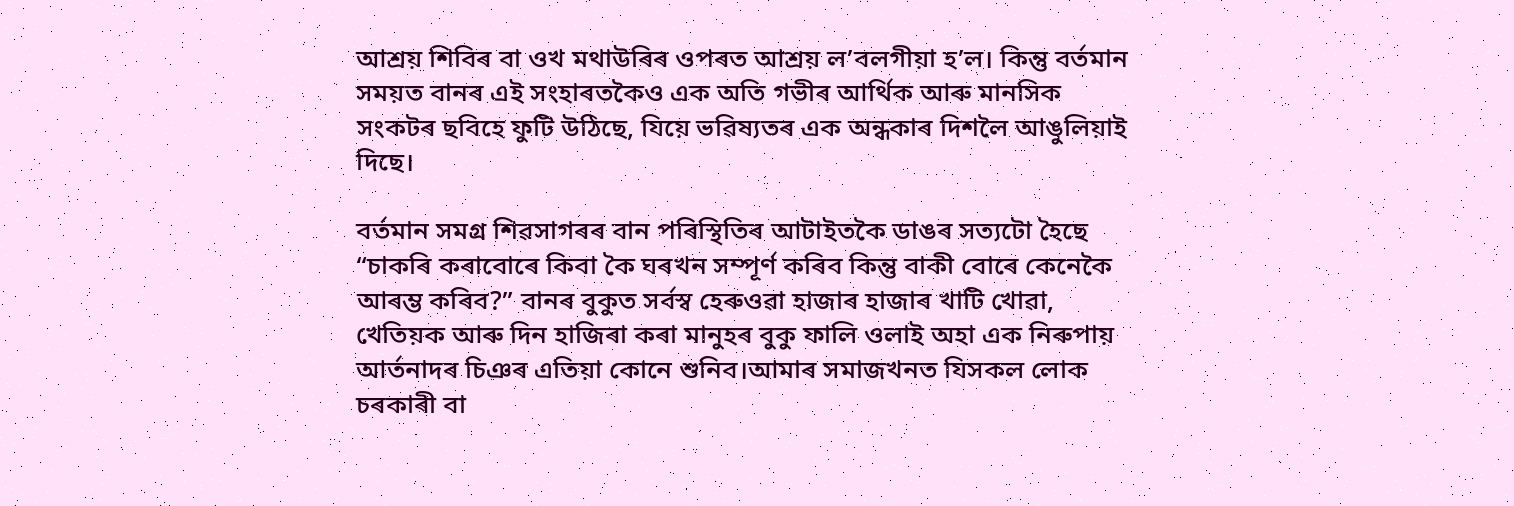আশ্ৰয় শিবিৰ বা ওখ মথাউৰিৰ ওপৰত আশ্ৰয় ল’বলগীয়া হ’ল। কিন্তু বৰ্তমান সময়ত বানৰ এই সংহাৰতকৈও এক অতি গভীৰ আৰ্থিক আৰু মানসিক সংকটৰ ছবিহে ফুটি উঠিছে, যিয়ে ভৱিষ্যতৰ এক অন্ধকাৰ দিশলৈ আঙুলিয়াই দিছে।

বৰ্তমান সমগ্ৰ শিৱসাগৰৰ বান পৰিস্থিতিৰ আটাইতকৈ ডাঙৰ সত্যটো হৈছে “চাকৰি কৰাবোৰে কিবা কৈ ঘৰখন সম্পূৰ্ণ কৰিব কিন্তু বাকী বোৰে কেনেকৈ আৰম্ভ কৰিব?” বানৰ বুকুত সৰ্বস্ব হেৰুওৱা হাজাৰ হাজাৰ খাটি খোৱা, খেতিয়ক আৰু দিন হাজিৰা কৰা মানুহৰ বুকু ফালি ওলাই অহা এক নিৰুপায় আৰ্তনাদৰ চিঞৰ এতিয়া কোনে শুনিব।আমাৰ সমাজখনত যিসকল লোক চৰকাৰী বা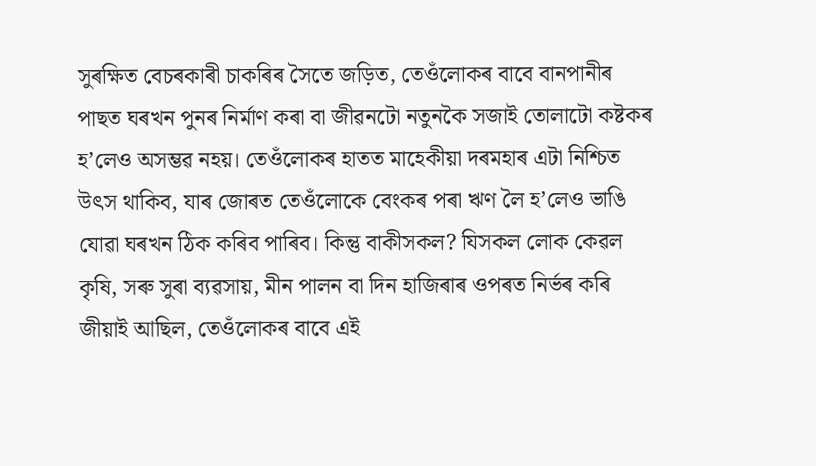সুৰক্ষিত বেচৰকাৰী চাকৰিৰ সৈতে জড়িত, তেওঁলোকৰ বাবে বানপানীৰ পাছত ঘৰখন পুনৰ নিৰ্মাণ কৰা বা জীৱনটো নতুনকৈ সজাই তোলাটো কষ্টকৰ হ’লেও অসম্ভৱ নহয়। তেওঁলোকৰ হাতত মাহেকীয়া দৰমহাৰ এটা নিশ্চিত উৎস থাকিব, যাৰ জোৰত তেওঁলোকে বেংকৰ পৰা ঋণ লৈ হ’লেও ভাঙি যোৱা ঘৰখন ঠিক কৰিব পাৰিব। কিন্তু বাকীসকল? যিসকল লোক কেৱল কৃষি, সৰু সুৰা ব্যৱসায়, মীন পালন বা দিন হাজিৰাৰ ওপৰত নিৰ্ভৰ কৰি জীয়াই আছিল, তেওঁলোকৰ বাবে এই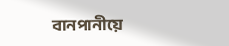বানপানীয়ে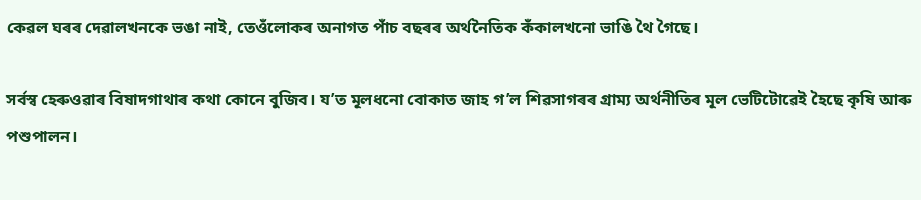কেৱল ঘৰৰ দেৱালখনকে ভঙা নাই, তেওঁলোকৰ অনাগত পাঁচ বছৰৰ অৰ্থনৈতিক কঁকালখনো ভাঙি থৈ গৈছে।

সৰ্বস্ব হেৰুওৱাৰ বিষাদগাথাৰ কথা কোনে বুজিব। য’ত মূলধনো বোকাত জাহ গ’ল শিৱসাগৰৰ গ্ৰাম্য অৰ্থনীতিৰ মূল ভেটিটোৱেই হৈছে কৃষি আৰু পশুপালন।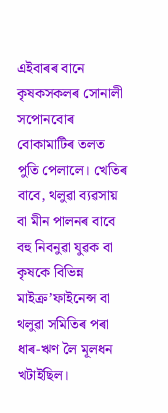এইবাৰৰ বানে কৃষকসকলৰ সোনালী সপোনবোৰ বোকামাটিৰ তলত পুতি পেলালে। খেতিৰ বাবে, থলুৱা ব্যৱসায় বা মীন পালনৰ বাবে বহু নিবনুৱা যুৱক বা কৃষকে বিভিন্ন মাইক্ৰ’ফাইনেন্স বা থলুৱা সমিতিৰ পৰা ধাৰ-ঋণ লৈ মূলধন খটাইছিল।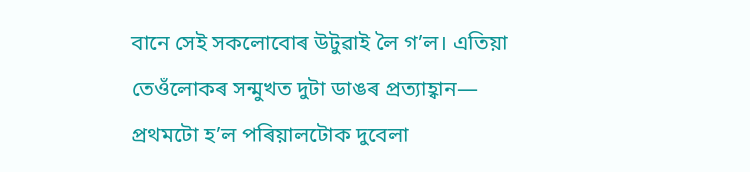বানে সেই সকলোবোৰ উটুৱাই লৈ গ’ল। এতিয়া তেওঁলোকৰ সন্মুখত দুটা ডাঙৰ প্ৰত্যাহ্বান— প্ৰথমটো হ’ল পৰিয়ালটোক দুবেলা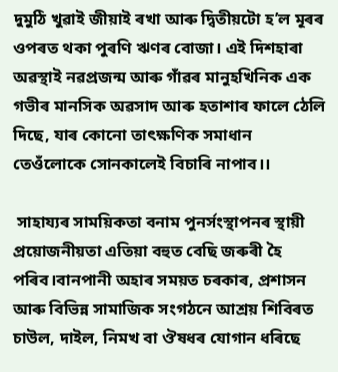দুমুঠি খুৱাই জীয়াই ৰখা আৰু দ্বিতীয়টো হ’ল মূৰৰ ওপৰত থকা পুৰণি ঋণৰ বোজা। এই দিশহাৰা অৱস্থাই নৱপ্ৰজন্ম আৰু গাঁৱৰ মানুহখিনিক এক গভীৰ মানসিক অৱসাদ আৰু হতাশাৰ ফালে ঠেলি দিছে, যাৰ কোনো তাৎক্ষণিক সমাধান তেওঁলোকে সোনকালেই বিচাৰি নাপাব।।

 সাহায্যৰ সাময়িকতা বনাম পুনৰ্সংস্থাপনৰ স্থায়ী প্ৰয়োজনীয়তা এতিয়া বহুত বেছি জৰুৰী হৈ পৰিব।বানপানী অহাৰ সময়ত চৰকাৰ, প্ৰশাসন আৰু বিভিন্ন সামাজিক সংগঠনে আশ্ৰয় শিবিৰত চাউল, দাইল, নিমখ বা ঔষধৰ যোগান ধৰিছে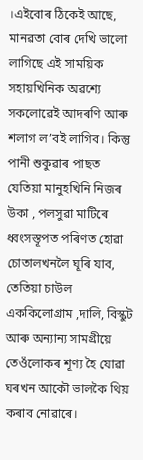।এইবোৰ ঠিকেই আছে, মানৱতা বোৰ দেখি ভালো লাগিছে এই সাময়িক সহায়খিনিক অৱশ্যে সকলোৱেই আদৰণি আৰু শলাগ ল’বই লাগিব। কিন্তু পানী শুকুৱাৰ পাছত যেতিয়া মানুহখিনি নিজৰ উকা , পলসুৱা মাটিৰে ধ্বংসস্তূপত পৰিণত হোৱা চোতালখনলৈ ঘূৰি যাব, তেতিয়া চাউল এককিলোগ্ৰাম ,দালি, বিস্কুট আৰু অন্যান্য সামগ্ৰীয়ে তেওঁলোকৰ শূণ্য হৈ যোৱা ঘৰখন আকৌ ভালকৈ থিয় কৰাব নোৱাৰে।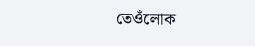তেওঁলোক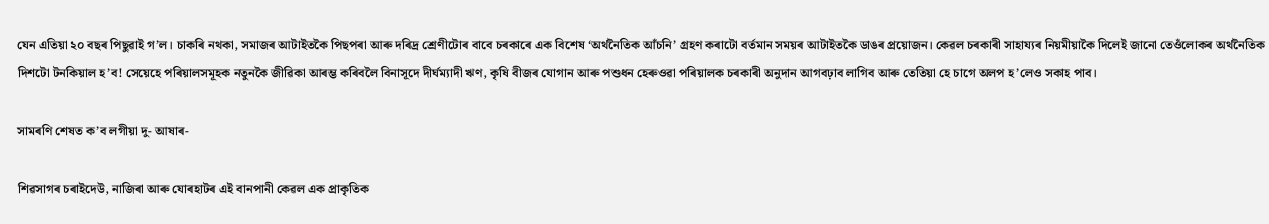যেন এতিয়া ২০ বছৰ পিছুৱাই গ’ল। চাকৰি নথকা, সমাজৰ আটাইতকৈ পিছপৰা আৰু দৰিদ্ৰ শ্ৰেণীটোৰ বাবে চৰকাৰে এক বিশেষ ‘অৰ্থনৈতিক আঁচনি’ গ্ৰহণ কৰাটো বৰ্তমান সময়ৰ আটাইতকৈ ডাঙৰ প্ৰয়োজন। কেৱল চৰকাৰী সাহায্যৰ নিয়মীয়াকৈ দিলেই জানো তেওঁলোকৰ অৰ্থনৈতিক দিশটো টনকিয়াল হ’ব! সেয়েহে পৰিয়ালসমূহক নতুনকৈ জীৱিকা আৰম্ভ কৰিবলৈ বিনাসূদে দীৰ্ঘম্যাদী ঋণ, কৃষি বীজৰ যোগান আৰু পশুধন হেৰুওৱা পৰিয়ালক চৰকাৰী অনুদান আগবঢ়াব লাগিব আৰু তেতিয়া হে চাগে অলপ হ’লেও সকাহ পাব।

সামৰণি শেষত ক’ব লগীয়া দু- আষাৰ-

শিৱসাগৰ চৰাইদেউ, নাজিৰা আৰু যোৰহাটৰ এই বানপানী কেৱল এক প্ৰাকৃতিক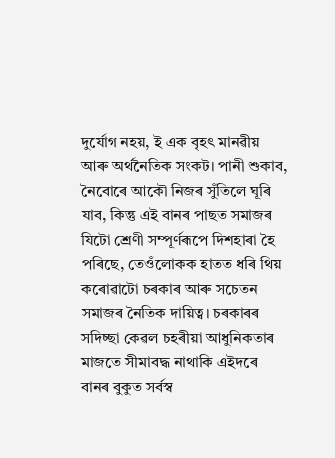দুৰ্যোগ নহয়, ই এক বৃহৎ মানৱীয় আৰু অৰ্থনৈতিক সংকট। পানী শুকাব, নৈবোৰে আকৌ নিজৰ সুঁতিলে ঘূৰি যাব, কিন্তু এই বানৰ পাছত সমাজৰ যিটো শ্ৰেণী সম্পূৰ্ণৰূপে দিশহাৰা হৈ পৰিছে, তেওঁলোকক হাতত ধৰি থিয় কৰোৱাটো চৰকাৰ আৰু সচেতন সমাজৰ নৈতিক দায়িত্ব। চৰকাৰৰ সদিচ্ছা কেৱল চহৰীয়া আধুনিকতাৰ মাজতে সীমাবদ্ধ নাথাকি এইদৰে বানৰ বুকুত সৰ্বস্ব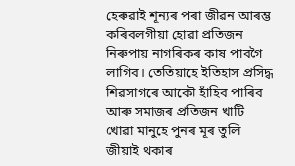হেৰুৱাই শূন্যৰ পৰা জীৱন আৰম্ভ কৰিবলগীয়া হোৱা প্ৰতিজন নিৰুপায় নাগৰিকৰ কাষ পাবগৈ লাগিব। তেতিয়াহে ইতিহাস প্ৰসিদ্ধ শিৱসাগৰে আকৌ হাঁহিব পাৰিব আৰু সমাজৰ প্ৰতিজন খাটি খোৱা মানুহে পুনৰ মূৰ তুলি জীয়াই থকাৰ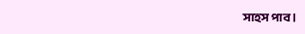সাহস পাব ।